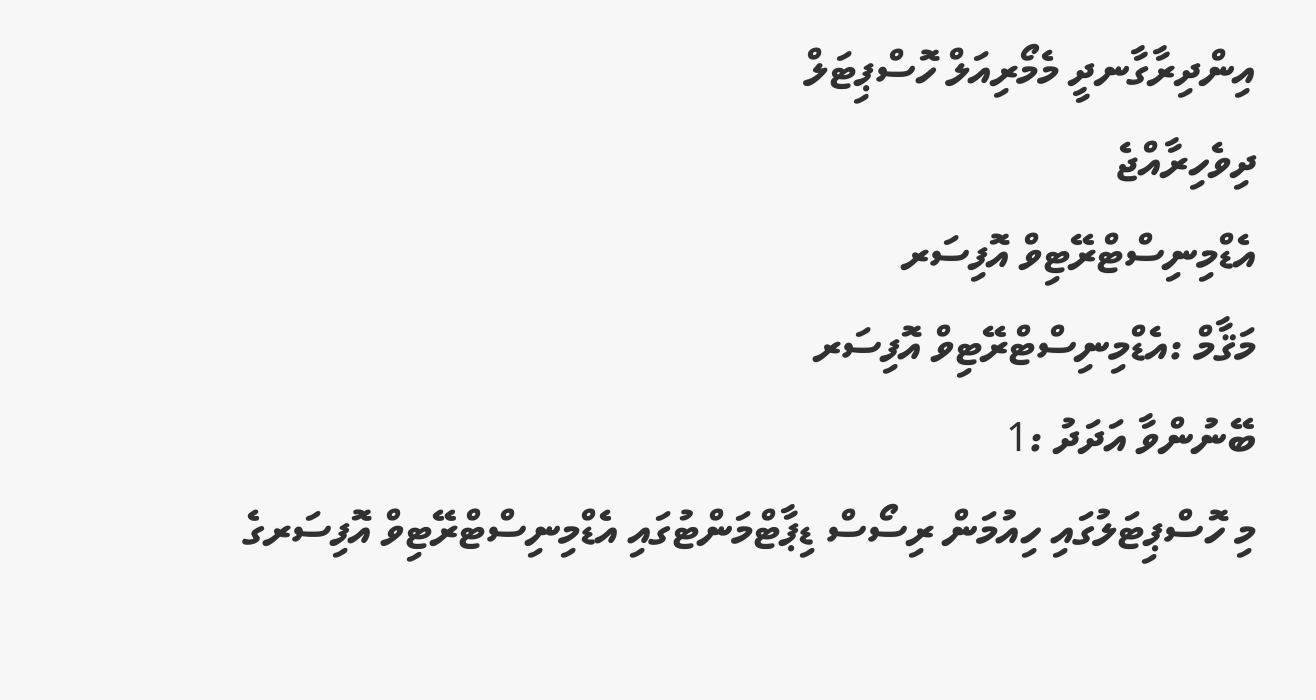އިންދިރާގާނދީ މެމޯރިއަލް ހޮސްޕިޓަލް
ދިވެހިރާއްޖެ
އެޑްމިނިސްޓްރޭޓިވް އޮފިސަރ
މަޤާމް :އެޑްމިނިސްޓްރޭޓިވް އޮފިސަރ
ބޭނުންވާ އަދަދު :1
މި ހޮސްޕިޓަލުގައި ހިއުމަން ރިސޯސް ޑިޕާޓްމަންޓުގައި އެޑްމިނިސްޓްރޭޓިވް އޮފިސަރގެ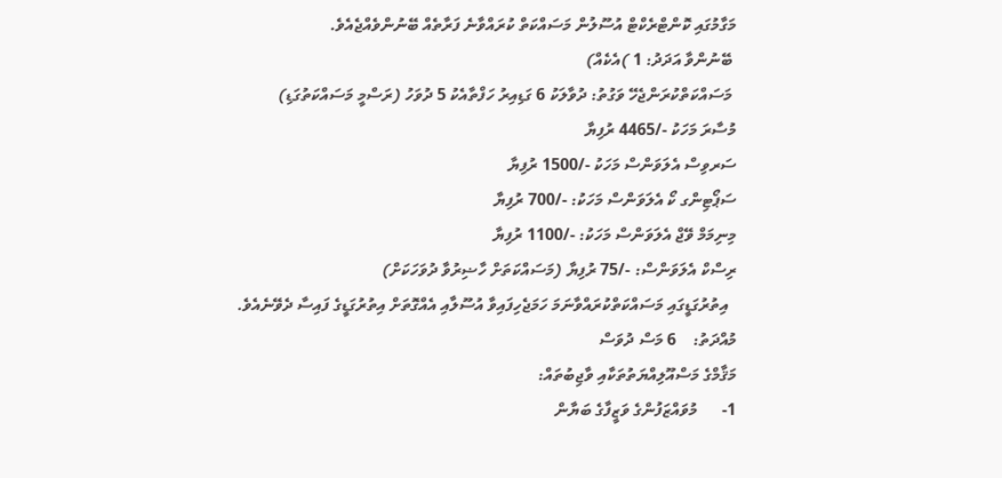މަގާމުގައި ކޮންޓްރެކްޓް އުސޫލުން މަސައްކަތް ކުރައްވާނެ ފަރާތެއް ބޭނުންވެއްޖެއެވެ.
 ބޭނުންވާ އަދަދު: 1 )އެކެއް)
 މަސައްކަތްކުރަންޖެހޭ ވަގުތު: ދުވާލަކު 6 ގަޑިއިރު ހަފްތާއެކު 5 ދުވަހު (ރަސްމީ މަސައްކަތުގަޑި)
މުސާރަ މަހަކު -/4465 ރުފިޔާ
ސަރވިސް އެލަވަންސް މަހަކު -/1500 ރުފިޔާ
ސަޕޯޓިންގ ކޯ އެލަވަންސް މަހަކު: -/700 ރުފިޔާ
މިނިމަމް ވޭޖް އެލަވަންސް މަހަކު: -/1100 ރުފިޔާ
ރިސްކް އެލަވަންސް: -/75 ރުފިޔާ (މަސައްކަތަށް ހާޟިރުވާ ދުވަހަކަށް)
  އިތުރުގަޑީގައި މަސައްކަތްކުރައްވާނަމަ ހަމަޖެހިފައިވާ އުސޫލާއި އެއްގޮތަށް އިތުރުގަޑީގެ ފައިސާ ދެވޭނެއެވެ.
މުއްދަތު:    6 މަސް ދުވަސް
މަޤާމްގެ މަސްއޫލިއްޔަތުތަކާއި ވާޖިބުތައް:
1-      މުވައްޒަފުންގެ ވަޒީފާގެ ބަޔާން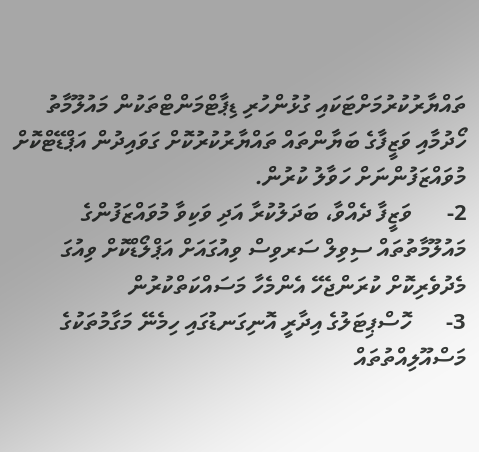ތައްޔާރުކުރުމަށްޓަކައި ގުޅުންހުރި ޑިޕާޓްމަންޓްތަކުން މައުލޫމާތު ހޯދުމާއި ވަޒީފާގެ ބަޔާންތައް ތައްޔާރުކުރުކޮށް ގަވައިދުން އަޕްޑޭޓްކޮށް މުވައްޒަފުންނަށް ހަވާލު ކުރުން.
2-      ވަޒީފާ ދެއްވާ، ބަދަލުކުރާ އަދި ވަކިވާ މުވައްޒަފުންގެ މައުލޫމާތުތައް ސިވިލް ސަރވިސް ވިއުގައަށް އަޕްލޯޑްކޮށް ވިއުގަ މެދުވެރިކޮށް ކުރަންޖެހޭ އެންމެހާ މަސައްކަތްކުރުން
3-      ހޮސްޕިޓަލުގެ އިދާރީ އޮނިގަނޑުގައި ހިމެނޭ މަގާމުތަކުގެ މަސްއޫލިއްތުތައް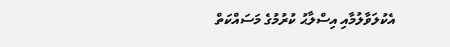އެކުލަވާލުމާއި އިސްލާޙު ކުރުމުގެ މަސައްކަތް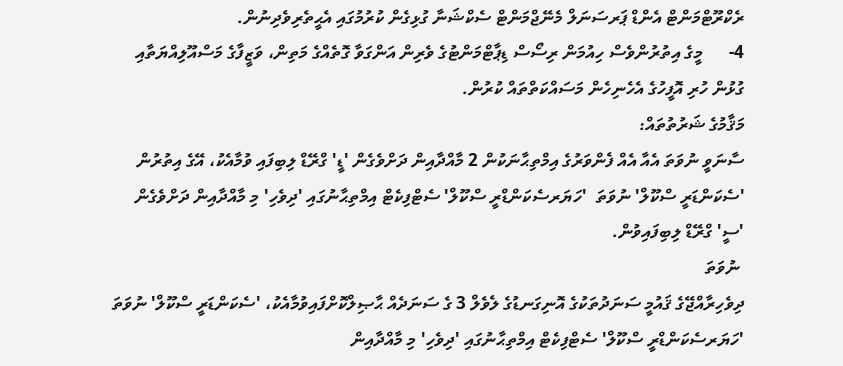ރެކްރޫޓްމަންޓް އެންޑް ޕަރސަނަލް މެނޭޖްމަންޓް ސެކްޝަނާ ގުޅިގެން ކުރުމުގައި އެޙީތެރިވެދިނުން.
4-      މީގެ އިތުރުންވެސް ހިއުމަން ރިސޯސް ޑިޕާޓްމަންޓުގެ ވެރިން އަންގަވާ ގޮތެއްގެ މަތިން، ވަޒީފާގެ މަސްއޫލިއްޔަތާއި ގުޅުން ހުރި އޮފީހުގެ އެހެނިހެން މަސައްކަތްތައް ކުރުން.
މަޤާމުގެ ޝަރުތުތައް:
ސާނަވީ ނުވަތަ އެއާ އެއް ފެންވަރުގެ އިމްތިޙާނަކުން 2 މާއްދާއިން ދަށްވެގެން 'ޑީ' ގްރޭޑް ލިބިފައި ވުމާއެކު، އޭގެ އިތުރުން 'ސެކަންޑަރީ ސްކޫލް' ނުވަތަ  'ހަޔަރސެކަންޑްރީ ސްކޫލް' ސެޓްފިކެޓް އިމްތިޙާނުގައި 'ދިވެހި' މި މާއްދާއިން ދަށްވެގެން 'ސީ' ގްރޭޑް ލިބިފައިވުން.
 ނުވަތަ
ދިވެހިރާއްޖޭގެ ޤައުމީ ސަނަދުތަކުގެ އޮނިގަނޑުގެ ލެވެލް 3 ގެ ސަނަދެއް ޙާޞިލްކޮށްފައިވުމާއެކު، 'ސެކަންޑަރީ ސްކޫލް' ނުވަތަ 'ހަޔަރސެކަންޑްރީ ސްކޫލް' ސެޓްފިކެޓް އިމްތިޙާނުގައި 'ދިވެހި' މި މާއްދާއިން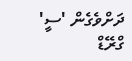ދަށްވެގެން 'ސީ' ގްރޭޑް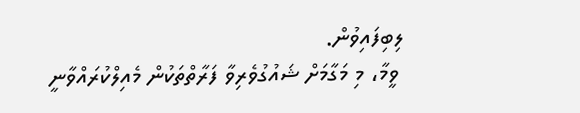ލިބިފައިވުން.
 ވީމާ، މި މަގާމަށް ޝައުގުވެރިވާ ފަރާތްތަކުން މެއިލްކުރައްވާނީ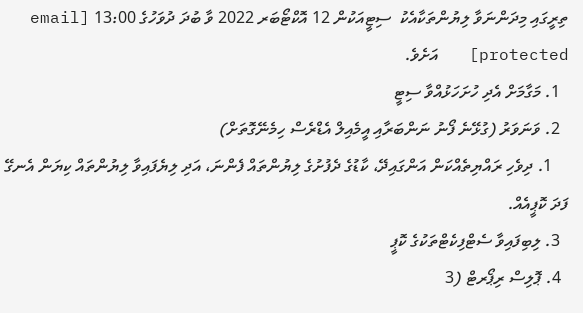ތިރީގައި މިދަންނަވާ ލިޔުންތަކާއެކު  ސިޓީއަކުން 12 އޮކްޓޯބަރ 2022 ވާ ބުދަ ދުވަހުގެ 13:00 [email protected]   އަށެވެ.
  1. މަގާމަށް އެދި ހުށަހަޅުއްވާ ސިޓީ
  2. ވަނަވަރު (ގުޅޭނެ ފޯނު ނަންބަރާއި އީމެއިލް އެޑްރެސް ހިމެނޭގޮތަށް)
    1. ދިވެހި ރައްޔިތެއްކަން އަންގައިދޭ، ކާޑުގެ ދެފުށުގެ ލިޔުންތައް ފެންނަ، އަދި ލިޔެފައިވާ ލިޔުންތައް ކިޔަން އެނގޭ ފަދަ ކޮޕީއެއް.
  3. ލިބިފައިވާ ސެޓްފިކެޓްތަކުގެ ކޮޕީ
  4. ޕޮލިސް ރިޕޯރޓް (3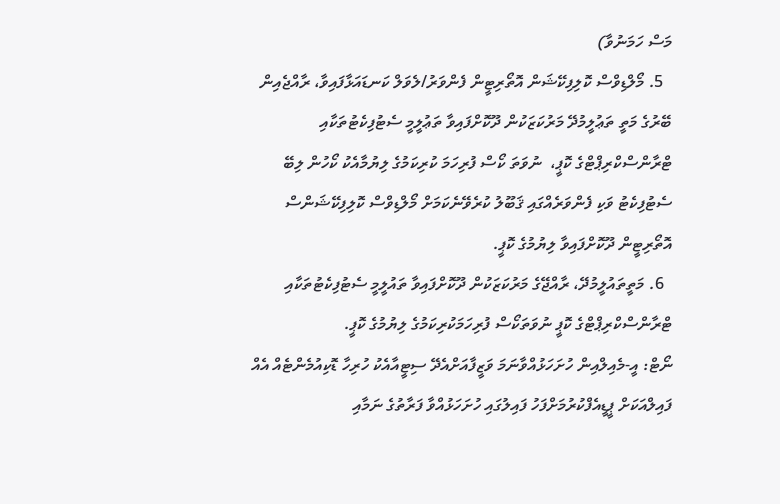މަސް ހަމަނުވާ)
  5. މޯލްޑިވްސް ކޮލިފިކޭޝަން އޮތޯރިޓީން ފެންވަރު/ލެވަލް ކަނޑައަޅާފައިވާ، ރާއްޖެއިން ބޭރުގެ މަތީ ތަޢުލީމުދޭ މަރުކަޒަކުން ދޫކޮށްފައިވާ ތަޢުލީމީ ސެޓުފިކެޓުތަކާއި ޓްރާންސްކްރިޕްޓްގެ ކޮޕީ،  ނުވަތަ ކޯސް ފުރިހަމަ ކުރިކަމުގެ ލިޔުމާއެކު ކޯހުން ލިބޭ ސެޓުފިކެޓު ވަކި ފެންވަރެއްގައި ޤަބޫލު ކުރެވޭނެކަމަށް މޯލްޑިވްސް ކޮލިފިކޭޝަންސް އޮތޯރިޓީން ދޫކޮށްފައިވާ ލިޔުމުގެ ކޮޕީ.
  6. މަތީތައުލީމުދޭ، ރާއްޖޭގެ މަރުކަޒަކުން ދޫކޮށްފައިވާ ތައުލީމީ ސެޓުފިކެޓުތަކާއި ޓްރާންސްކްރިޕްޓްގެ ކޮޕީ ނުވަތަކޯސް ފުރިހަމަކުރިކަމުގެ ލިޔުމުގެ ކޮޕީ.
ނޯޓް: އީ-މެއިލްއިން ހުށަހަޅުއްވާނަމަ ވަޒީފާއަށްއެދޭ ސިޓީއާއެކު ހުރިހާ ޑޮކިއުމެންޓެއް އެއް ފައިލްއަކަށް ޕީޑީއެފްކުރުމަށްފަހު ފައިލުގައި ހުށަހަޅުއްވާ ފަރާތުގެ ނަމާއި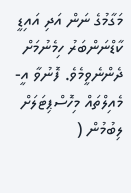މަގާމުގެ ނަން އަދި އައިޑީ ކާޑްނަންބަރު ހިމެނުމަށް ދެންނެވީމެވެ. ފޮނުވާ އީ-މެއިލްތައް މިހޮސްޕިޓަލަށް ލިބުމުން (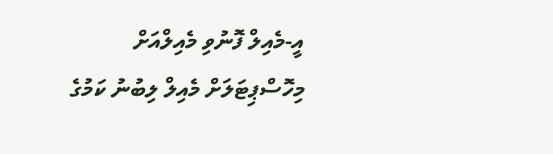އީ-މެއިލް ފޮނުވި މެއިލްއަށް މިހޮސްޕިޓަލަށް މެއިލް ލިބުނު ކަމުގެ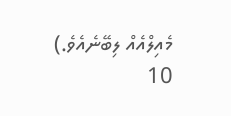މެއިލްއެއް ލިބޭނެއެވެ.)
10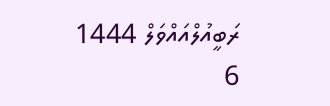ރަބީއުލްއައްވަލް 1444
6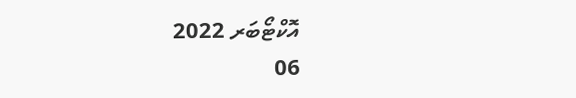އޮކްޓޯބަރ 2022
06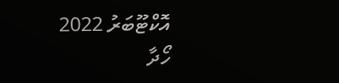އޮކްޓޫބަރު 2022
ހޯދާ